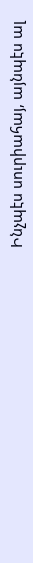Ինչպէս սուրիահայ, այնպէս ալ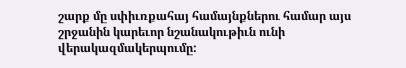շարք մը սփիւռքահայ համայնքներու համար այս շրջանին կարեւոր նշանակութիւն ունի վերակազմակերպումը: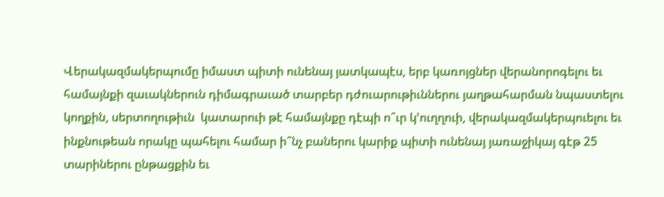Վերակազմակերպումը իմաստ պիտի ունենայ յատկապէս, երբ կառոյցներ վերանորոգելու եւ համայնքի զաւակներուն դիմագրաւած տարբեր դժուարութիւններու յաղթահարման նպաստելու կողքին, սերտողութիւն  կատարուի թէ համայնքը դէպի ո՞ւր կ’ուղղուի, վերակազմակերպուելու եւ ինքնութեան որակը պահելու համար ի՞նչ բաներու կարիք պիտի ունենայ յառաջիկայ գէթ 25 տարիներու ընթացքին եւ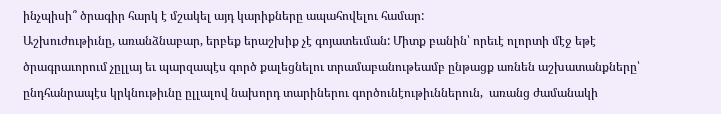ինչպիսի՞ ծրագիր հարկ է մշակել այդ կարիքները ապահովելու համար:
Աշխուժութիւնը, առանձնաբար, երբեք երաշխիք չէ գոյատեւման: Միտք բանին՝ որեւէ ոլորտի մէջ եթէ ծրագրաւորում չըլլայ եւ պարզապէս գործ քալեցնելու տրամաբանութեամբ ընթացք առնեն աշխատանքները՝ ընդհանրապէս կրկնութիւնը ըլլալով նախորդ տարիներու գործունէութիւններուն,  առանց ժամանակի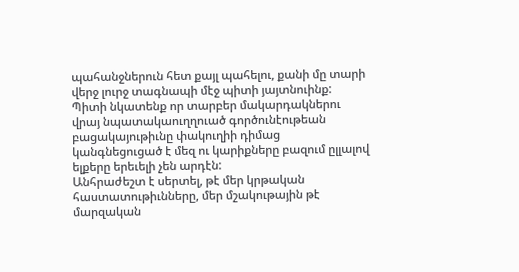պահանջներուն հետ քայլ պահելու, քանի մը տարի վերջ լուրջ տագնապի մէջ պիտի յայտնուինք: Պիտի նկատենք որ տարբեր մակարդակներու վրայ նպատակաուղղուած գործունէութեան բացակայութիւնը փակուղիի դիմաց կանգնեցուցած է մեզ ու կարիքները բազում ըլլալով ելքերը երեւելի չեն արդէն:
Անհրաժեշտ է սերտել, թէ մեր կրթական հաստատութիւնները, մեր մշակութային թէ մարզական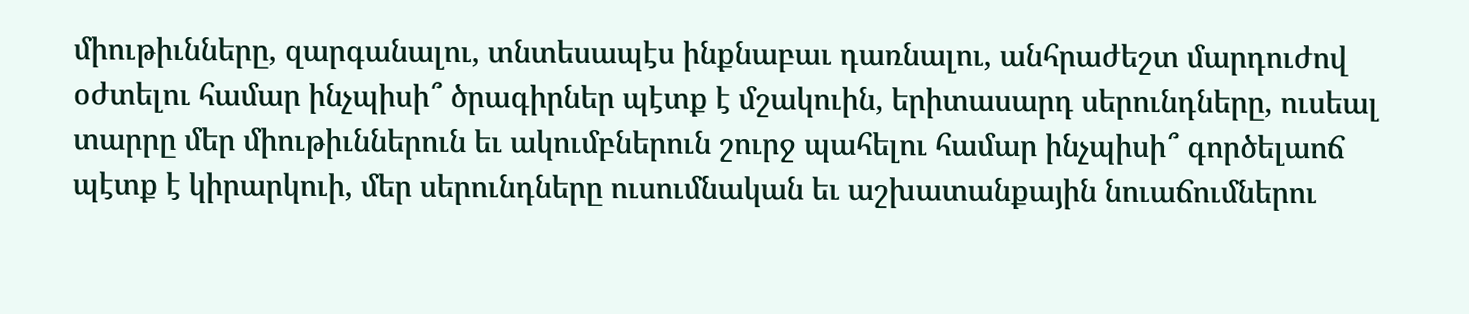միութիւնները, զարգանալու, տնտեսապէս ինքնաբաւ դառնալու, անհրաժեշտ մարդուժով օժտելու համար ինչպիսի՞ ծրագիրներ պէտք է մշակուին, երիտասարդ սերունդները, ուսեալ տարրը մեր միութիւններուն եւ ակումբներուն շուրջ պահելու համար ինչպիսի՞ գործելաոճ պէտք է կիրարկուի, մեր սերունդները ուսումնական եւ աշխատանքային նուաճումներու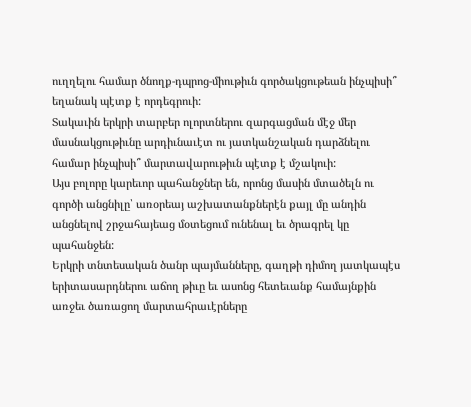ուղղելու համար ծնողք-դպրոց-միութիւն գործակցութեան ինչպիսի՞ եղանակ պէտք է որդեգրուի:
Տակաւին երկրի տարբեր ոլորտներու զարգացման մէջ մեր մասնակցութիւնը արդիւնաւէտ ու յատկանշական դարձնելու համար ինչպիսի՞ մարտավարութիւն պէտք է մշակուի:
Այս բոլորը կարեւոր պահանջներ են, որոնց մասին մտածելն ու գործի անցնիլը՝ առօրեայ աշխատանքներէն քայլ մը անդին անցնելով շրջահայեաց մօտեցում ունենալ եւ ծրագրել կը պահանջեն:
Երկրի տնտեսական ծանր պայմանները, գաղթի դիմող յատկապէս երիտասարդներու աճող թիւը եւ ասոնց հետեւանք համայնքին առջեւ ծառացող մարտահրաւէրները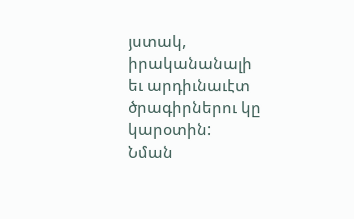յստակ, իրականանալի եւ արդիւնաւէտ ծրագիրներու կը կարօտին:
Նման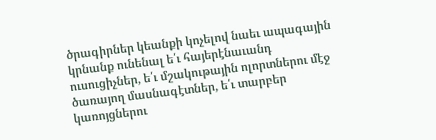ծրագիրներ կեանքի կոչելով նաեւ ապագային կրնանք ունենալ ե՛ւ հայերէնաւանդ ուսուցիչներ, ե՛ւ մշակութային ոլորտներու մէջ ծառայող մասնագէտներ, ե՛ւ տարբեր կառոյցներու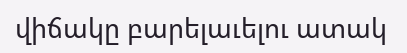վիճակը բարելաւելու ատակ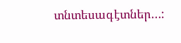տնտեսագէտներ…: